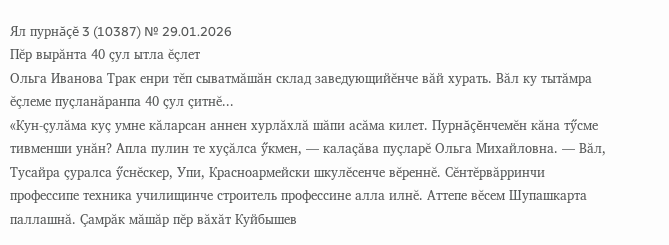Ял пурнăçĕ 3 (10387) № 29.01.2026
Пĕр вырăнта 40 çул ытла ĕçлет
Ольга Иванова Трак енри тĕп сыватмăшăн склад заведующийĕнче вăй хурать. Вăл ку тытăмра ĕçлеме пуçланăранпа 40 çул çитнĕ...
«Кун-çулăма куç умне кăларсан аннен хурлăхлă шăпи асăма килет. Пурнăçĕнчемĕн кăна тӳсме тивменши унăн? Апла пулин те хуçăлса ӳкмен, — калаçăва пуçларĕ Ольга Михайловна. — Вăл, Тусайра çуралса ӳснĕскер, Упи, Красноармейски шкулĕсенче вĕреннĕ. Сĕнтĕрвăрринчи профессипе техника училищинче строитель профессине алла илнĕ. Аттепе вĕсем Шупашкарта паллашнă. Çамрăк мăшăр пĕр вăхăт Куйбышев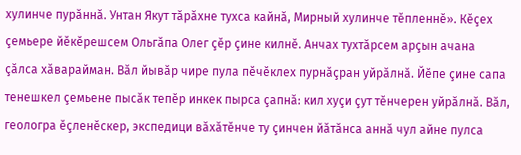хулинче пурăннă. Унтан Якут тăрăхне тухса кайнă, Мирный хулинче тĕпленнĕ». Кĕçех çемьере йĕкĕрешсем Ольгăпа Олег çĕр çине килнĕ. Анчах тухтăрсем арçын ачана çăлса хăварайман. Вăл йывăр чире пула пĕчĕклех пурнăçран уйрăлнă. Йĕпе çине сапа тенешкел çемьене пысăк тепĕр инкек пырса çапнă: кил хуçи çут тĕнчерен уйрăлнă. Вăл, геологра ĕçленĕскер, экспедици вăхăтĕнче ту çинчен йăтăнса аннă чул айне пулса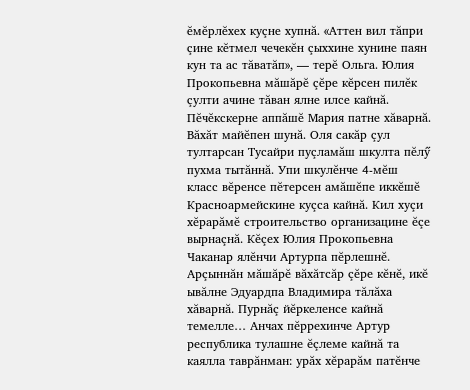ĕмĕрлĕхех куçне хупнă. «Аттен вил тăпри çине кĕтмел чечекĕн çыххине хунине паян кун та ас тăватăп», — терĕ Ольга. Юлия Прокопьевна мăшăрĕ çĕре кĕрсен пилĕк çулти ачине тăван ялне илсе кайнă. Пĕчĕкскерне аппăшĕ Мария патне хăварнă. Вăхăт майĕпен шунă. Оля сакăр çул тултарсан Тусайри пуçламăш шкулта пĕлӳ пухма тытăннă. Упи шкулĕнче 4-мĕш класс вĕренсе пĕтерсен амăшĕпе иккĕшĕ Красноармейскине куçса кайнă. Кил хуçи хĕрарăмĕ строительство организацине ĕçе вырнаçнă. Кĕçех Юлия Прокопьевна Чаканар ялĕнчи Артурпа пĕрлешнĕ. Арçыннăн мăшăрĕ вăхăтсăр çĕре кĕнĕ, икĕ ывăлне Эдуардпа Владимира тăлăха хăварнă. Пурнăç йĕркеленсе кайнă темелле… Анчах пĕррехинче Артур республика тулашне ĕçлеме кайнă та каялла таврăнман: урăх хĕрарăм патĕнче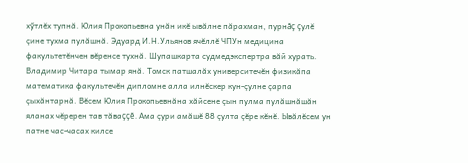хӳтлĕх тупнă. Юлия Прокопьевна унăн икĕ ывăлне пăрахман, пурнăç çулĕ çине тухма пулăшнă. Эдуард И.Н.Ульянов ячĕллĕ ЧПУн медицина факультетĕнчен вĕренсе тухнă. Шупашкарта судмедэкспертра вăй хурать. Владимир Читара тымар янă. Томск патшалăх университечĕн физикăпа математика факультечĕн дипломне алла илнĕскер кун-çулне çарпа çыхăнтарнă. Вĕсем Юлия Прокопьевнăна хăйсене çын пулма пулăшнăшăн яланах чĕререн тав тăваççĕ. Ама çури амăшĕ 88 çулта çĕре кĕнĕ. Ывăлĕсем ун патне час-часах килсе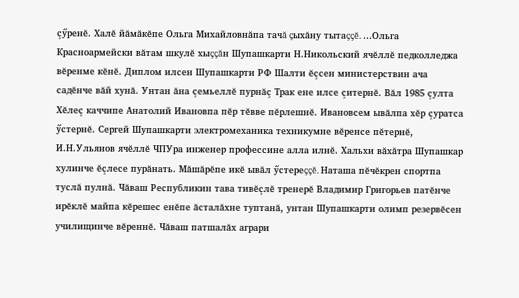çӳренĕ. Халĕ йăмăкĕпе Ольга Михайловнăпа тачă çыхăну тытаççĕ. …Ольга Красноармейски вăтам шкулĕ хыççăн Шупашкарти Н.Никольский ячĕллĕ педколледжа вĕренме кĕнĕ. Диплом илсен Шупашкарти РФ Шалти ĕçсен министерствин ача садĕнче вăй хунă. Унтан ăна çемьеллĕ пурнăç Трак ене илсе çитернĕ. Вăл 1985 çулта Хĕлеç каччипе Анатолий Ивановпа пĕр тĕвве пĕрлешнĕ. Ивановсем ывăлпа хĕр çуратса ӳстернĕ. Сергей Шупашкарти электромеханика техникумне вĕренсе пĕтернĕ, И.Н.Ульянов ячĕллĕ ЧПУра инженер профессине алла илнĕ. Хальхи вăхăтра Шупашкар хулинче ĕçлесе пурăнать. Мăшăрĕпе икĕ ывăл ӳстереççĕ. Наташа пĕчĕкрен спортпа туслă пулнă. Чăваш Республикин тава тивĕçлĕ тренерĕ Владимир Григорьев патĕнче ирĕклĕ майпа кĕрешес енĕпе ăсталăхне туптанă, унтан Шупашкарти олимп резервĕсен училищинче вĕреннĕ. Чăваш патшалăх аграри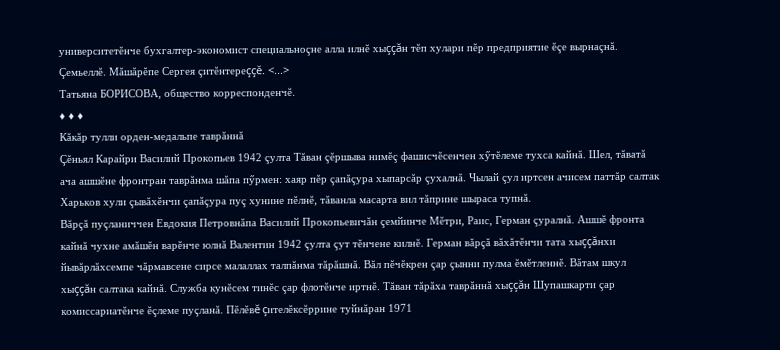университетĕнче бухгалтер-экономист специальноçне алла илнĕ хыççăн тĕп хулари пĕр предприятие ĕçе вырнаçнă. Çемьеллĕ. Мăшăрĕпе Сергея çитĕнтереççĕ. <...>
Татьяна БОРИСОВА, общество корреспонденчĕ.
♦ ♦ ♦
Кăкăр тулли орден-медальпе таврăннă
Çĕньял Карайри Василий Прокопьев 1942 çулта Тăван çĕршыва нимĕç фашисчĕсенчен хӳтĕлеме тухса кайнă. Шел, тăватă ача ашшĕне фронтран таврăнма шăпа пӳрмен: хаяр пĕр çапăçура хыпарсăр çухалнă. Чылай çул иртсен ачисем паттăр салтак Харьков хули çывăхĕнчи çапăçура пуç хунине пĕлнĕ, тăванла масарта вил тăприне шыраса тупнă.
Вăрçă пуçланиччен Евдокия Петровнăпа Василий Прокопьевичăн çемйинче Мĕтри, Раис, Герман çуралнă. Ашшĕ фронта кайнă чухне амăшĕн варĕнче юлнă Валентин 1942 çулта çут тĕнчене килнĕ. Герман вăрçă вăхăтĕнчи тата хыççăнхи йывăрлăхсемпе чăрмавсене сирсе малаллах талпăнма тăрăшнă. Вăл пĕчĕкрен çар çынни пулма ĕмĕтленнĕ. Вăтам шкул хыççăн салтака кайнă. Служба кунĕсем тинĕс çар флотĕнче иртнĕ. Тăван тăрăха таврăннă хыççăн Шупашкарти çар комиссариатĕнче ĕçлеме пуçланă. Пĕлĕвĕ çителĕксĕррине туйнăран 1971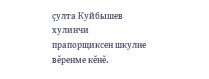çулта Куйбышев хулинчи прапорщиксен шкулне вĕренме кĕнĕ.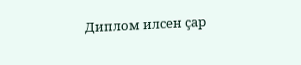Диплом илсен çар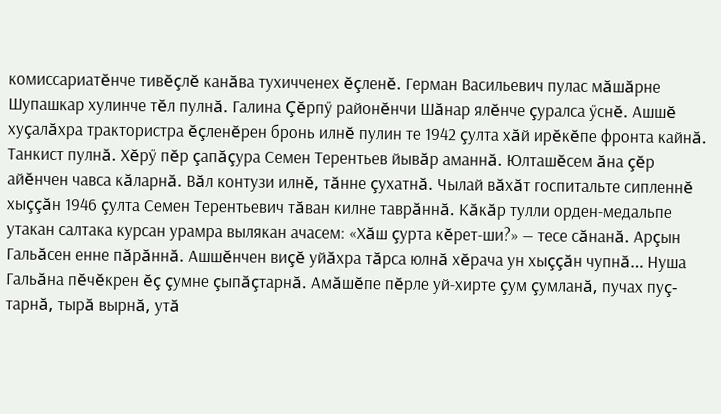комиссариатĕнче тивĕçлĕ канăва тухичченех ĕçленĕ. Герман Васильевич пулас мăшăрне Шупашкар хулинче тĕл пулнă. Галина Çĕрпӳ районĕнчи Шăнар ялĕнче çуралса ӳснĕ. Ашшĕ хуçалăхра трактористра ĕçленĕрен бронь илнĕ пулин те 1942 çулта хăй ирĕкĕпе фронта кайнă. Танкист пулнă. Хĕрӳ пĕр çапăçура Семен Терентьев йывăр аманнă. Юлташĕсем ăна çĕр айĕнчен чавса кăларнă. Вăл контузи илнĕ, тăнне çухатнă. Чылай вăхăт госпитальте сипленнĕ хыççăн 1946 çулта Семен Терентьевич тăван килне таврăннă. Кăкăр тулли орден-медальпе утакан салтака курсан урамра вылякан ачасем: «Хăш çурта кĕрет-ши?» — тесе сăнанă. Арçын Гальăсен енне пăрăннă. Ашшĕнчен виçĕ уйăхра тăрса юлнă хĕрача ун хыççăн чупнă… Нуша Гальăна пĕчĕкрен ĕç çумне çыпăçтарнă. Амăшĕпе пĕрле уй-хирте çум çумланă, пучах пуç- тарнă, тырă вырнă, утă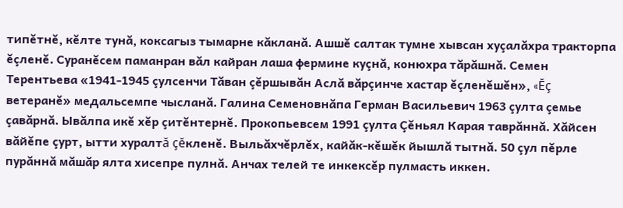типĕтнĕ, кĕлте тунă, коксагыз тымарне кăкланă. Ашшĕ салтак тумне хывсан хуçалăхра тракторпа ĕçленĕ. Суранĕсем паманран вăл кайран лаша фермине куçнă, конюхра тăрăшнă. Семен Терентьева «1941-1945 çулсенчи Тăван çĕршывăн Аслă вăрçинче хастар ĕçленĕшĕн», «Ĕç ветеранĕ» медальсемпе чысланă. Галина Семеновнăпа Герман Васильевич 1963 çулта çемье çавăрнă. Ывăлпа икĕ хĕр çитĕнтернĕ. Прокопьевсем 1991 çулта Çĕньял Карая таврăннă. Хăйсен вăйĕпе çурт, ытти хуралтă çĕкленĕ. Выльăхчĕрлĕх, кайăк-кĕшĕк йышлă тытнă. 50 çул пĕрле пурăннă мăшăр ялта хисепре пулнă. Анчах телей те инкексĕр пулмасть иккен.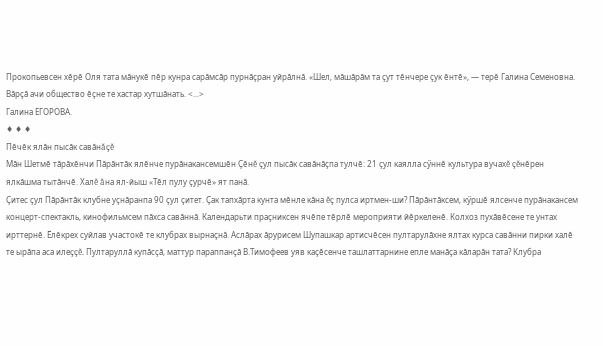Прокопьевсен хĕрĕ Оля тата мăнукĕ пĕр кунра сарăмсăр пурнăçран уйрăлнă. «Шел, мăшăрăм та çут тĕнчере çук ĕнтĕ», — терĕ Галина Семеновна. Вăрçă ачи общество ĕçне те хастар хутшăнать. <...>
Галина ЕГОРОВА.
♦ ♦ ♦
Пĕчĕк ялăн пысăк савăнăçĕ
Мăн Шетмĕ тăрăхĕнчи Пăрăнтăк ялĕнче пурăнакансемшĕн Çĕнĕ çул пысăк савăнăçпа тулчĕ: 21 çул каялла сӳннĕ культура вучахĕ çĕнĕрен ялкăшма тытăнчĕ. Халĕ ăна ял-йыш «Тĕл пулу çурчĕ» ят панă.
Çитес çул Пăрăнтăк клубне уçнăранпа 90 çул çитет. Çак тапхăрта кунта мĕнле кăна ĕç пулса иртмен-ши? Пăрăнтăксем, кӳршĕ ялсенче пурăнакансем концерт-спектакль, кинофильмсем пăхса савăннă. Календарьти праçниксен ячĕпе тĕрлĕ мероприяти йĕркеленĕ. Колхоз пухăвĕсене те унтах ирттернĕ. Ĕлĕкрех суйлав участокĕ те клубрах вырнаçнă. Аслăрах ăрурисем Шупашкар артисчĕсен пултарулăхне ялтах курса савăнни пирки халĕ те ырăпа аса илеççĕ. Пултаруллă купăсçă, маттур параппанçă В.Тимофеев уяв каçĕсенче ташлаттарнине епле манăçа кăларăн тата? Клубра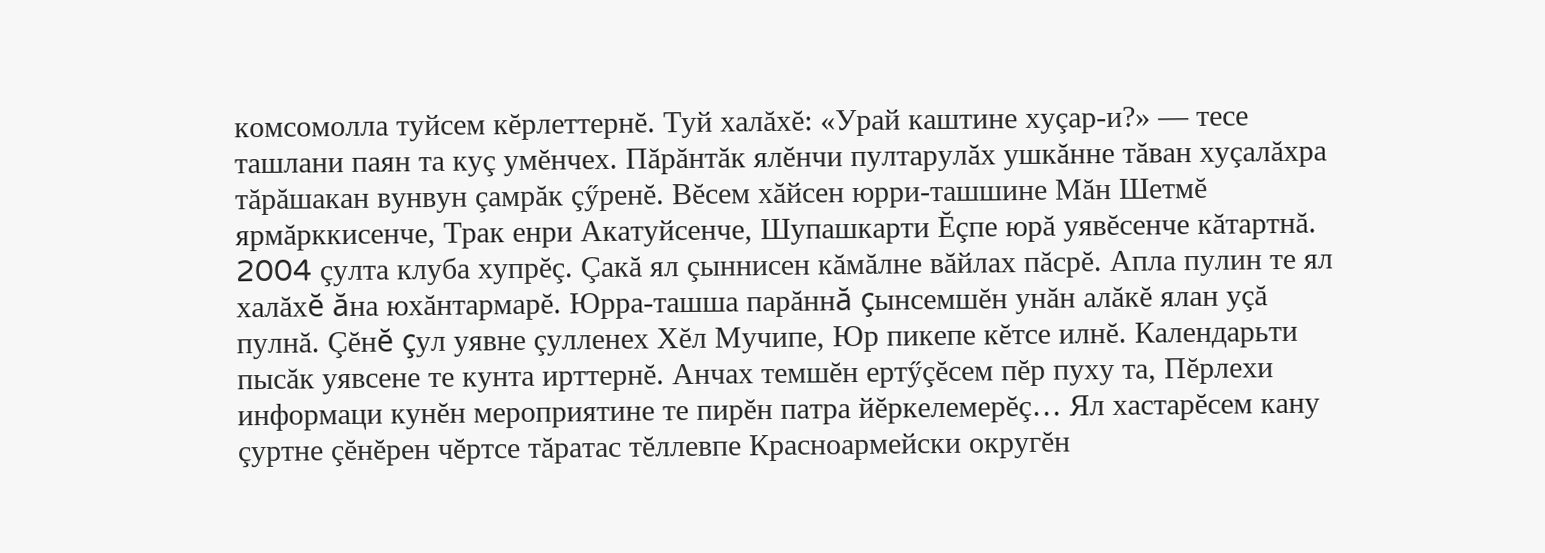комсомолла туйсем кĕрлеттернĕ. Туй халăхĕ: «Урай каштине хуçар-и?» — тесе ташлани паян та куç умĕнчех. Пăрăнтăк ялĕнчи пултарулăх ушкăнне тăван хуçалăхра тăрăшакан вунвун çамрăк çӳренĕ. Вĕсем хăйсен юрри-ташшине Мăн Шетмĕ ярмăрккисенче, Трак енри Акатуйсенче, Шупашкарти Ĕçпе юрă уявĕсенче кăтартнă. 2004 çулта клуба хупрĕç. Çакă ял çыннисен кăмăлне вăйлах пăсрĕ. Апла пулин те ял халăхĕ ăна юхăнтармарĕ. Юрра-ташша парăннă çынсемшĕн унăн алăкĕ ялан уçă пулнă. Çĕнĕ çул уявне çулленех Хĕл Мучипе, Юр пикепе кĕтсе илнĕ. Календарьти пысăк уявсене те кунта ирттернĕ. Анчах темшĕн ертӳçĕсем пĕр пуху та, Пĕрлехи информаци кунĕн мероприятине те пирĕн патра йĕркелемерĕç… Ял хастарĕсем кану çуртне çĕнĕрен чĕртсе тăратас тĕллевпе Красноармейски округĕн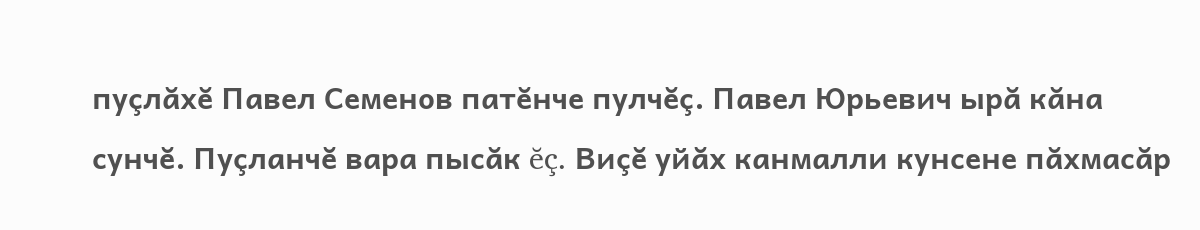пуçлăхĕ Павел Семенов патĕнче пулчĕç. Павел Юрьевич ырă кăна сунчĕ. Пуçланчĕ вара пысăк ĕç. Виçĕ уйăх канмалли кунсене пăхмасăр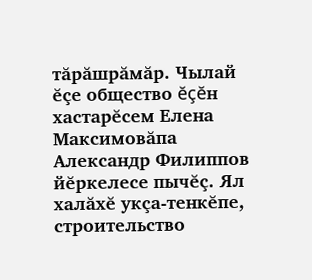тăрăшрăмăр. Чылай ĕçе общество ĕçĕн хастарĕсем Елена Максимовăпа Александр Филиппов йĕркелесе пычĕç. Ял халăхĕ укçа-тенкĕпе, строительство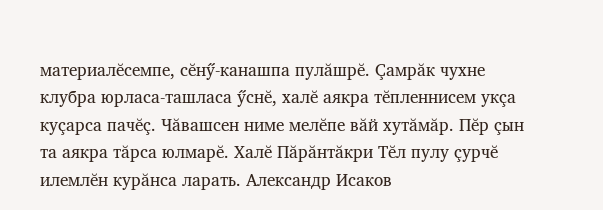материалĕсемпе, сĕнӳ-канашпа пулăшрĕ. Çамрăк чухне клубра юрласа-ташласа ӳснĕ, халĕ аякра тĕпленнисем укçа куçарса пачĕç. Чăвашсен ниме мелĕпе вăй хутăмăр. Пĕр çын та аякра тăрса юлмарĕ. Халĕ Пăрăнтăкри Тĕл пулу çурчĕ илемлĕн курăнса ларать. Александр Исаков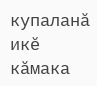купаланă икĕ кăмака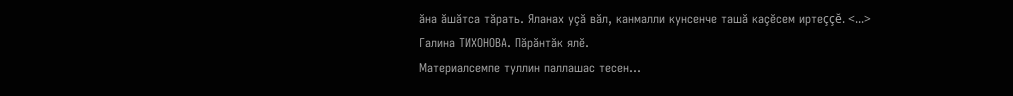ăна ăшăтса тăрать. Яланах уçă вăл, канмалли кунсенче ташă каçĕсем иртеççĕ. <...>
Галина ТИХОНОВА. Пăрăнтăк ялĕ.
Материалсемпе туллин паллашас тесен...